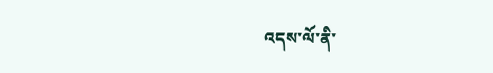འདས་ལོ་ནི་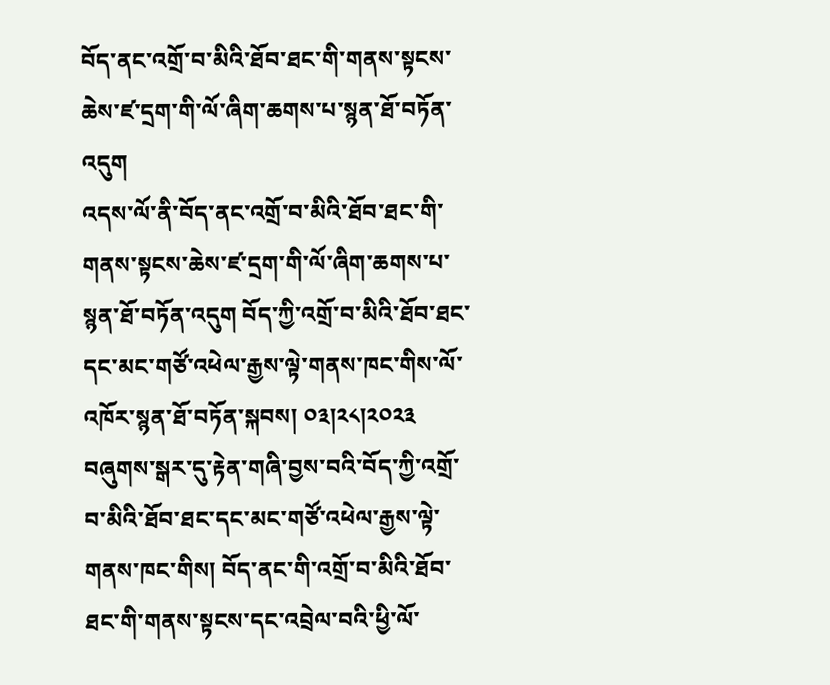བོད་ནང་འགྲོ་བ་མིའི་ཐོབ་ཐང་གི་གནས་སྟངས་ཆེས་ཛ་དྲག་གི་ལོ་ཞིག་ཆགས་པ་སྙན་ཐོ་བཏོན་འདུག
འདས་ལོ་ནི་བོད་ནང་འགྲོ་བ་མིའི་ཐོབ་ཐང་གི་གནས་སྟངས་ཆེས་ཛ་དྲག་གི་ལོ་ཞིག་ཆགས་པ་སྙན་ཐོ་བཏོན་འདུག བོད་ཀྱི་འགྲོ་བ་མིའི་ཐོབ་ཐང་དང་མང་གཙོ་འཕེལ་རྒྱས་ལྟེ་གནས་ཁང་གིས་ལོ་འཁོར་སྙན་ཐོ་བཏོན་སྐབས། ༠༣།༢༨།༢༠༢༣
བཞུགས་སྒར་དུ་རྟེན་གཞི་བྱས་བའི་བོད་ཀྱི་འགྲོ་བ་མིའི་ཐོབ་ཐང་དང་མང་གཙོ་འཕེལ་རྒྱས་ལྟེ་གནས་ཁང་གིས། བོད་ནང་གི་འགྲོ་བ་མིའི་ཐོབ་ཐང་གི་གནས་སྟངས་དང་འབྲེལ་བའི་ཕྱི་ལོ་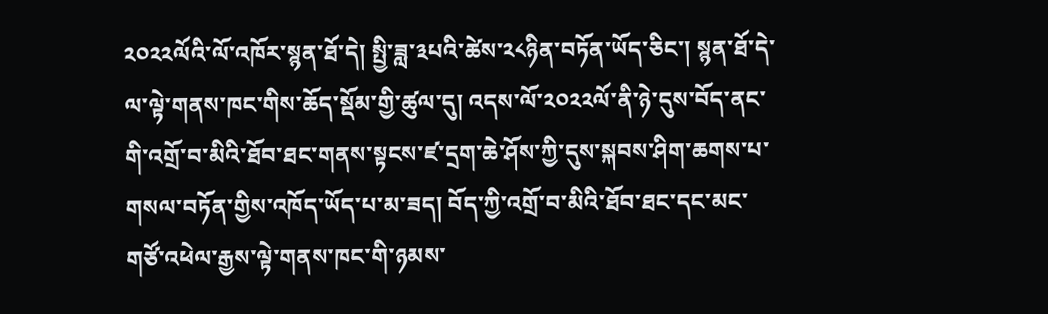༢༠༢༢ལོའི་ལོ་འཁོར་སྙན་ཐོ་དེ། སྤྱི་ཟླ་༣པའི་ཚེས་༢༨ཉིན་བཏོན་ཡོད་ཅིང་། སྙན་ཐོ་དེ་ལ་ལྟེ་གནས་ཁང་གིས་ཆོད་སྡོམ་གྱི་ཚུལ་དུ། འདས་ལོ་༢༠༢༢ལོ་ནི་ཉེ་དུས་བོད་ནང་གི་འགྲོ་བ་མིའི་ཐོབ་ཐང་གནས་སྟངས་ཛ་དྲག་ཆེ་ཤོས་ཀྱི་དུས་སྐབས་ཤིག་ཆགས་པ་གསལ་བཏོན་གྱིས་འཁོད་ཡོད་པ་མ་ཟད། བོད་ཀྱི་འགྲོ་བ་མིའི་ཐོབ་ཐང་དང་མང་གཙོ་འཕེལ་རྒྱས་ལྟེ་གནས་ཁང་གི་ཉམས་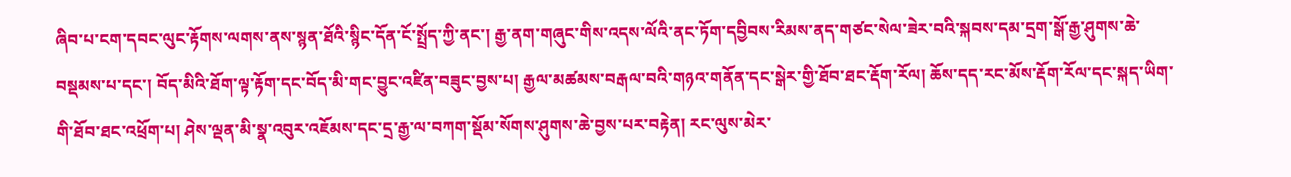ཞིབ་པ་ངག་དབང་ལུང་རྟོགས་ལགས་ནས་སྙན་ཐོའི་སྙིང་དོན་ངོ་སྤྲོད་ཀྱི་ནང་། རྒྱ་ནག་གཞུང་གིས་འདས་ལོའི་ནང་ཏོག་དབྱིབས་རིམས་ནད་གཙང་སེལ་ཟེར་བའི་སྐབས་དམ་དྲག་སྒོ་རྒྱ་ཤུགས་ཆེ་བསྡམས་པ་དང་། བོད་མིའི་ཐོག་ལྟ་རྟོག་དང་བོད་མི་གང་བྱུང་འཛིན་བཟུང་བྱས་པ། རྒྱལ་མཚམས་བརྒལ་བའི་གཉའ་གནོན་དང་སྒེར་གྱི་ཐོབ་ཐང་རྡོག་རོལ། ཆོས་དད་རང་མོས་རྡོག་རོལ་དང་སྐད་ཡིག་གི་ཐོབ་ཐང་འཕྲོག་པ། ཤེས་ལྡན་མི་སྣ་འབུར་འཇོམས་དང་དྲ་རྒྱ་ལ་བཀག་སྡོམ་སོགས་ཤུགས་ཆེ་བྱས་པར་བརྟེན། རང་ལུས་མེར་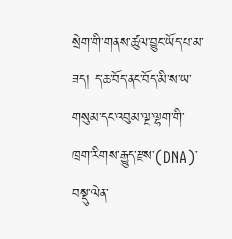སྲེག་གི་གནས་ཚུལ་བྱུང་ཡོད་པ་མ་ཟད། ད་ཆ་བོད་ནང་བོད་མི་ས་ཡ་གསུམ་དང་འབུམ་ལྔ་ལྷག་གི་ཁྲག་རིགས་རྒྱུད་རྫས་(DNA)་བསྡུ་ལེན་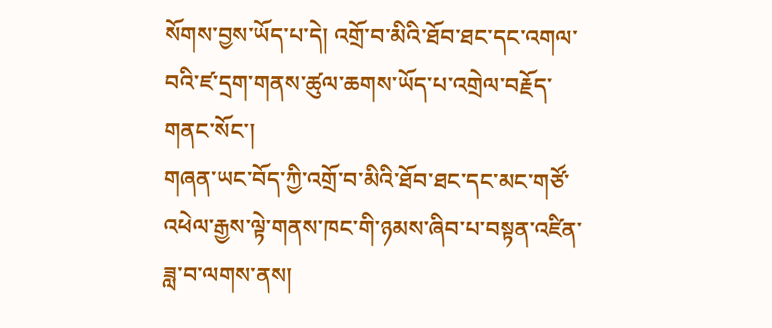སོགས་བྱས་ཡོད་པ་དེ། འགྲོ་བ་མིའི་ཐོབ་ཐང་དང་འགལ་བའི་ཛ་དྲག་གནས་ཚུལ་ཆགས་ཡོད་པ་འགྲེལ་བརྗོད་གནང་སོང་།
གཞན་ཡང་བོད་ཀྱི་འགྲོ་བ་མིའི་ཐོབ་ཐང་དང་མང་གཙོ་འཕེལ་རྒྱས་ལྟེ་གནས་ཁང་གི་ཉམས་ཞིབ་པ་བསྟན་འཛིན་ཟླ་བ་ལགས་ནས།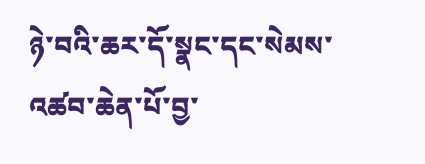ཉེ་བའི་ཆར་དོ་སྣང་དང་སེམས་འཚབ་ཆེན་པོ་བྱ་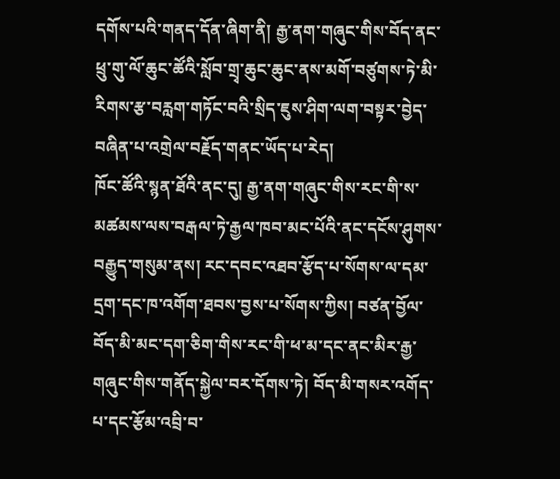དགོས་པའི་གནད་དོན་ཞིག་ནི། རྒྱ་ནག་གཞུང་གིས་བོད་ནང་ཕྲུ་གུ་ལོ་ཆུང་ཚོའི་སློབ་གྲྭ་ཆུང་ཆུང་ནས་མགོ་བཙུགས་ཏེ་མི་རིགས་རྩ་བརླག་གཏོང་བའི་སྲིད་ཇུས་ཤིག་ལག་བསྟར་བྱེད་བཞིན་པ་འགྲེལ་བརྗོད་གནང་ཡོད་པ་རེད།
ཁོང་ཚོའི་སྙན་ཐོའི་ནང་དུ། རྒྱ་ནག་གཞུང་གིས་རང་གི་ས་མཚམས་ལས་བརྒལ་ཏེ་རྒྱལ་ཁབ་མང་པོའི་ནང་དངོས་ཤུགས་བརྒྱུད་གསུམ་ནས། རང་དབང་འཐབ་རྩོད་པ་སོགས་ལ་དམ་དྲག་དང་ཁ་འགོག་ཐབས་བྱས་པ་སོགས་ཀྱིས། བཙན་བྱོལ་བོད་མི་མང་དག་ཅིག་གིས་རང་གི་ཕ་མ་དང་ནང་མིར་རྒྱ་གཞུང་གིས་གནོད་སྐྱེལ་བར་དོགས་ཏེ། བོད་མི་གསར་འགོད་པ་དང་རྩོམ་འབྲི་བ་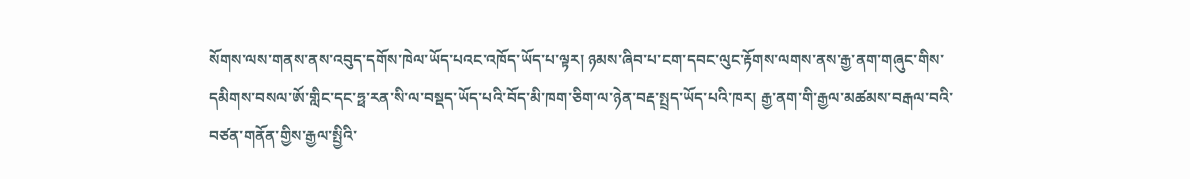སོགས་ལས་གནས་ནས་འབུད་དགོས་ཁེལ་ཡོད་པའང་འཁོད་ཡོད་པ་ལྟར། ཉམས་ཞིབ་པ་ངག་དབང་ལུང་རྟོགས་ལགས་ནས་རྒྱ་ནག་གཞུང་གིས་དམིགས་བསལ་ཨོ་གླིང་དང་ཧྥ་རན་སི་ལ་བསྡད་ཡོད་པའི་བོད་མི་ཁག་ཅིག་ལ་ཉེན་བརྡ་སྤྲད་ཡོད་པའི་ཁར། རྒྱ་ནག་གི་རྒྱལ་མཚམས་བརྒལ་བའི་བཙན་གནོན་གྱིས་རྒྱལ་སྤྱིའི་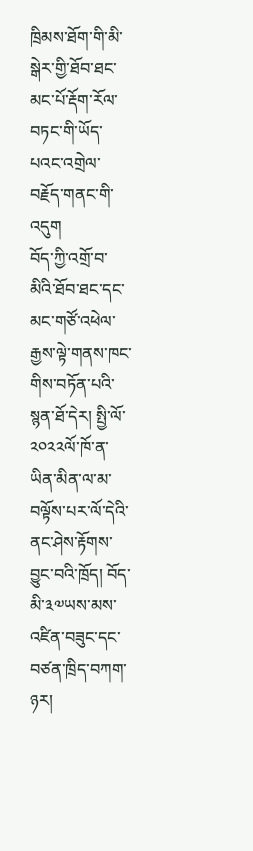ཁྲིམས་ཐོག་གི་མི་སྒེར་གྱི་ཐོབ་ཐང་མང་པོ་རྡོག་རོལ་བཏང་གི་ཡོད་པའང་འགྲེལ་བརྗོད་གནང་གི་འདུག
བོད་ཀྱི་འགྲོ་བ་མིའི་ཐོབ་ཐང་དང་མང་གཙོ་འཕེལ་རྒྱས་ལྟེ་གནས་ཁང་གིས་བཏོན་པའི་སྙན་ཐོ་དེར། སྤྱི་ལོ་༢༠༢༢ལོ་ཁོ་ན་ཡིན་མིན་ལ་མ་བལྟོས་པར་ལོ་དེའི་ནང་ཤེས་རྟོགས་བྱུང་བའི་ཁྲོད། བོད་མི་༣༧ཡས་མས་འཛིན་བཟུང་དང་བཙན་ཁྲིད་བཀག་ཉར།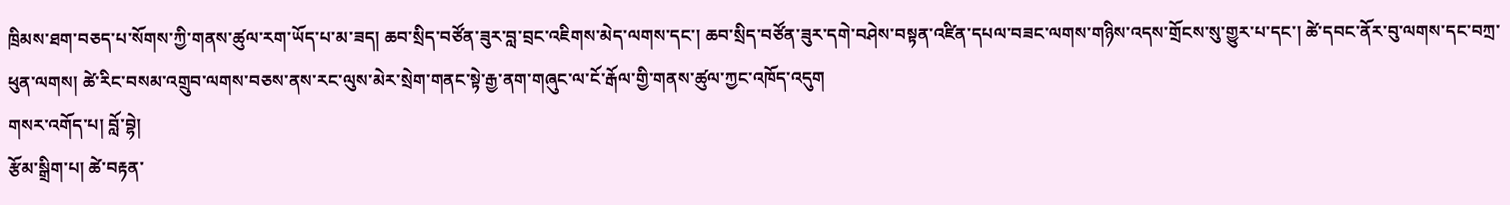ཁྲིམས་ཐག་བཅད་པ་སོགས་ཀྱི་གནས་ཚུལ་རག་ཡོད་པ་མ་ཟད། ཆབ་སྲིད་བཙོན་ཟུར་བླ་བྲང་འཇིགས་མེད་ལགས་དང་། ཆབ་སྲིད་བཙོན་ཟུར་དགེ་བཤེས་བསྟན་འཛིན་དཔལ་བཟང་ལགས་གཉིས་འདས་གྲོངས་སུ་གྱུར་པ་དང་། ཚེ་དབང་ནོར་བུ་ལགས་དང་བཀྲ་ཕུན་ལགས། ཚེ་རིང་བསམ་འགྲུབ་ལགས་བཅས་ནས་རང་ལུས་མེར་སྲེག་གནང་སྟེ་རྒྱ་ནག་གཞུང་ལ་ངོ་རྒོལ་གྱི་གནས་ཚུལ་ཀྱང་འཁོད་འདུག
གསར་འགོད་པ། བློ་བྷེ།
རྩོམ་སྒྲིག་པ། ཚེ་བརྟན་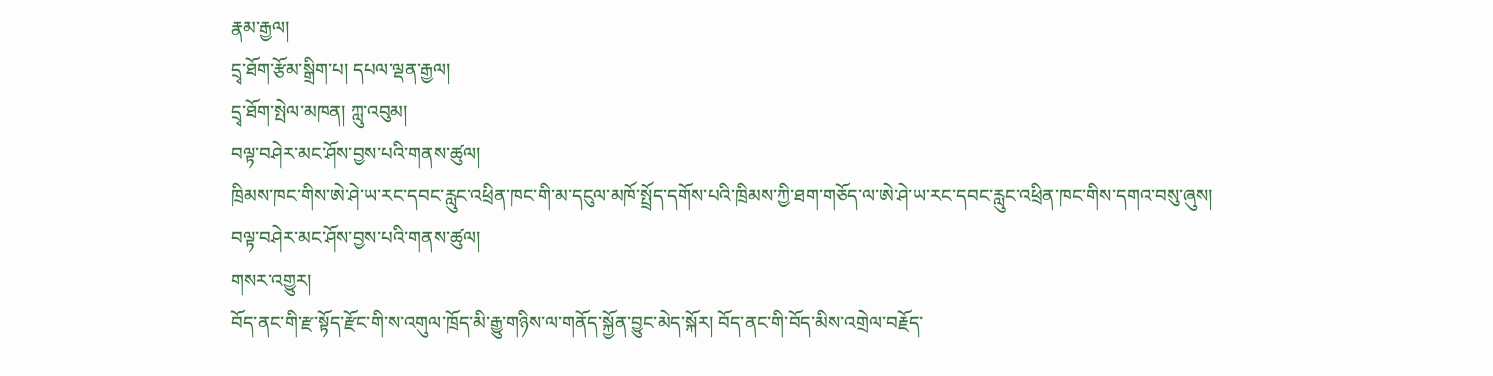རྣམ་རྒྱལ།
དྲྭ་ཐོག་རྩོམ་སྒྲིག་པ། དཔལ་ལྡན་རྒྱལ།
དྲྭ་ཐོག་སྤེལ་མཁན། ཀླུ་འབུམ།
བལྟ་བཤེར་མང་ཤོས་བྱས་པའི་གནས་ཚུལ།
ཁྲིམས་ཁང་གིས་ཨེ་ཤེ་ཡ་རང་དབང་རླུང་འཕྲིན་ཁང་གི་མ་དངུལ་མཁོ་སྤྲོད་དགོས་པའི་ཁྲིམས་ཀྱི་ཐག་གཅོད་ལ་ཨེ་ཤེ་ཡ་རང་དབང་རླུང་འཕྲིན་ཁང་གིས་དགའ་བསུ་ཞུས།
བལྟ་བཤེར་མང་ཤོས་བྱས་པའི་གནས་ཚུལ།
གསར་འགྱུར།
བོད་ནང་གི་རྫ་སྟོད་རྫོང་གི་ས་འགུལ་ཁྲོད་མི་རྒྱུ་གཉིས་ལ་གནོད་སྐྱོན་བྱུང་མེད་སྐོར། བོད་ནང་གི་བོད་མིས་འགྲེལ་བརྗོད་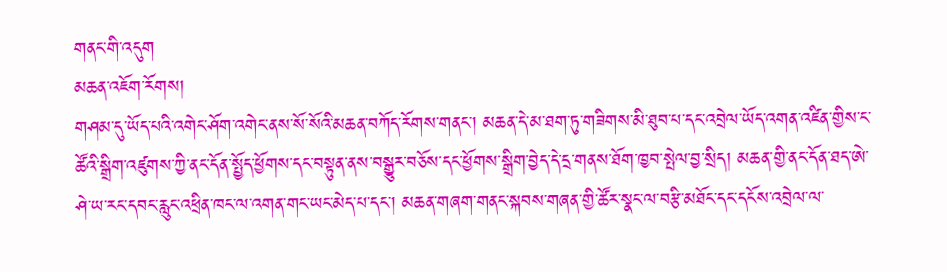གནང་གི་འདུག
མཆན་འཇོག་རོགས།
གཤམ་དུ་ཡོད་པའི་འགེང་ཤོག་འགེང་ནས་སོ་སོའི་མཆན་བཀོད་རོགས་གནང་། མཆན་དེ་མ་ཐག་ཏུ་གཟིགས་མི་ཐུབ་པ་དང་འབྲེལ་ཡོད་འགན་འཛིན་གྱིས་ང་ཚོའི་སྒྲིག་འཛུགས་ཀྱི་ནང་དོན་སྤྱོད་ཕྱོགས་དང་བསྟུན་ནས་བསྒྱུར་བཅོས་དང་ཕྱོགས་སྒྲིག་བྱེད་དེ་དྲ་གནས་ཐོག་ཁྱབ་སྤེལ་བྱ་སྲིད། མཆན་གྱི་ནང་དོན་ཐད་ཨེ་ཤེ་ཡ་རང་དབང་རླུང་འཕྲིན་ཁང་ལ་འགན་གང་ཡང་མེད་པ་དང་། མཆན་གཞག་གནང་སྐབས་གཞན་གྱི་ཚོར་སྣང་ལ་བརྩི་མཐོང་དང་དངོས་འབྲེལ་ལ་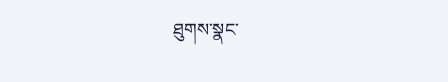ཐུགས་སྣང་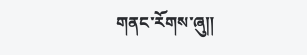གནང་རོགས་ཞུ༎